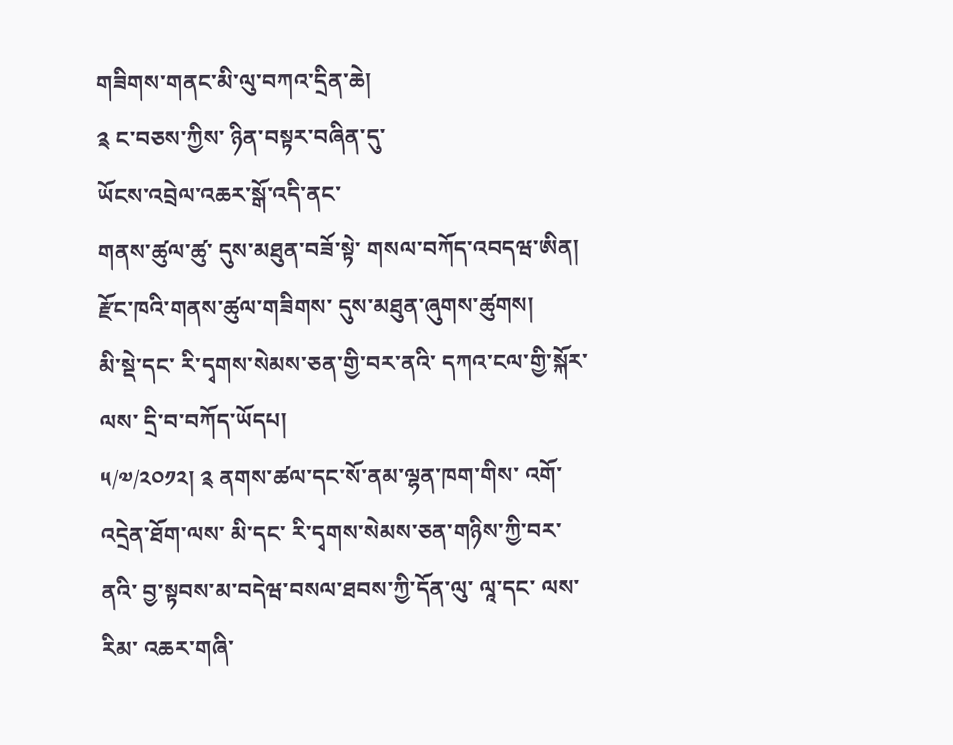གཟིགས་གནང་མི་ལུ་བཀའ་དྲིན་ཆེ།
༉ ང་བཅས་ཀྱིས་ ཉིན་བསྟར་བཞིན་དུ་
ཡོངས་འབྲེལ་འཆར་སྒོ་འདི་ནང་
གནས་ཚུལ་ཚུ་ དུས་མཐུན་བཟོ་སྟེ་ གསལ་བཀོད་འབདཝ་ཨིན།
རྫོང་ཁའི་གནས་ཚུལ་གཟིགས་ དུས་མཐུན་ཞུགས་ཚུགས།
མི་སྡེ་དང་ རི་དྭགས་སེམས་ཅན་གྱི་བར་ནའི་ དཀའ་ངལ་གྱི་སྐོར་ལས་ དྲི་བ་བཀོད་ཡོདཔ།
༥/༧/༢༠༡༢། ༉ ནགས་ཚལ་དང་སོ་ནམ་ལྷན་ཁག་གིས་ འགོ་འདྲེན་ཐོག་ལས་ མི་དང་ རི་དྭགས་སེམས་ཅན་གཉིས་ཀྱི་བར་ནའི་ བྱ་སྟབས་མ་བདེཝ་བསལ་ཐབས་ཀྱི་དོན་ལུ་ ལཱ་དང་ ལས་རིམ་ འཆར་གཞི་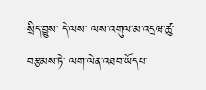སྲིད་བྱུས་ དེ་ལས་ ལས་འགུལ་མ་འདྲཝ་ཚུ་བརྩམས་ཏེ་ ལག་ལེན་འཐབ་ཡོདཔ་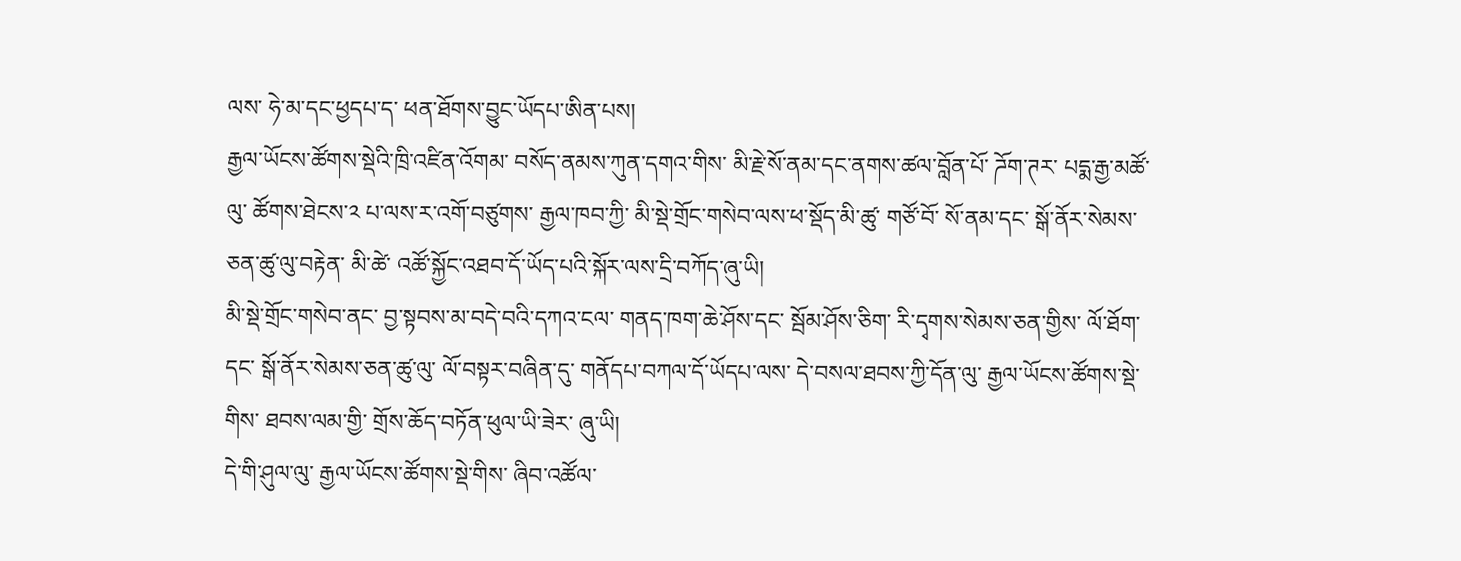ལས་ ཧེ་མ་དང་ཕྱདཔ་ད་ ཕན་ཐོགས་བྱུང་ཡོདཔ་ཨིན་པས།
རྒྱལ་ཡོངས་ཚོགས་སྡེའི་ཁྲི་འཛིན་འོགམ་ བསོད་ནམས་ཀུན་དགའ་གིས་ མི་རྗེ་སོ་ནམ་དང་ནགས་ཚལ་བློན་པོ་ ཌོག་ཊར་ པདྨ་རྒྱ་མཚོ་ལུ་ ཚོགས་ཐེངས་༢ པ་ལས་ར་འགོ་བཙུགས་ རྒྱལ་ཁབ་ཀྱི་ མི་སྡེ་གྲོང་གསེབ་ལས་ཕ་སྡོད་མི་ཚུ་ གཙོ་བོ་ སོ་ནམ་དང་ སྒོ་ནོར་སེམས་ཅན་ཚུ་ལུ་བརྟེན་ མི་ཚེ་ འཚོ་སྐྱོང་འཐབ་དོ་ཡོད་པའི་སྐོར་ལས་དྲི་བཀོད་ཞུ་ཡི།
མི་སྡེ་གྲོང་གསེབ་ནང་ བྱ་སྟབས་མ་བདེ་བའི་དཀའ་ངལ་ གནད་ཁག་ཆེ་ཤོས་དང་ སྦོམ་ཤོས་ཅིག་ རི་དྭགས་སེམས་ཅན་གྱིས་ ལོ་ཐོག་དང་ སྒོ་ནོར་སེམས་ཅན་ཚུ་ལུ་ ལོ་བསྟར་བཞིན་དུ་ གནོདཔ་བཀལ་དོ་ཡོདཔ་ལས་ དེ་བསལ་ཐབས་ཀྱི་དོན་ལུ་ རྒྱལ་ཡོངས་ཚོགས་སྡེ་གིས་ ཐབས་ལམ་གྱི་ གྲོས་ཆོད་བཏོན་ཕུལ་ཡི་ཟེར་ ཞུ་ཡི།
དེ་གི་ཤུལ་ལུ་ རྒྱལ་ཡོངས་ཚོགས་སྡེ་གིས་ ཞིབ་འཚོལ་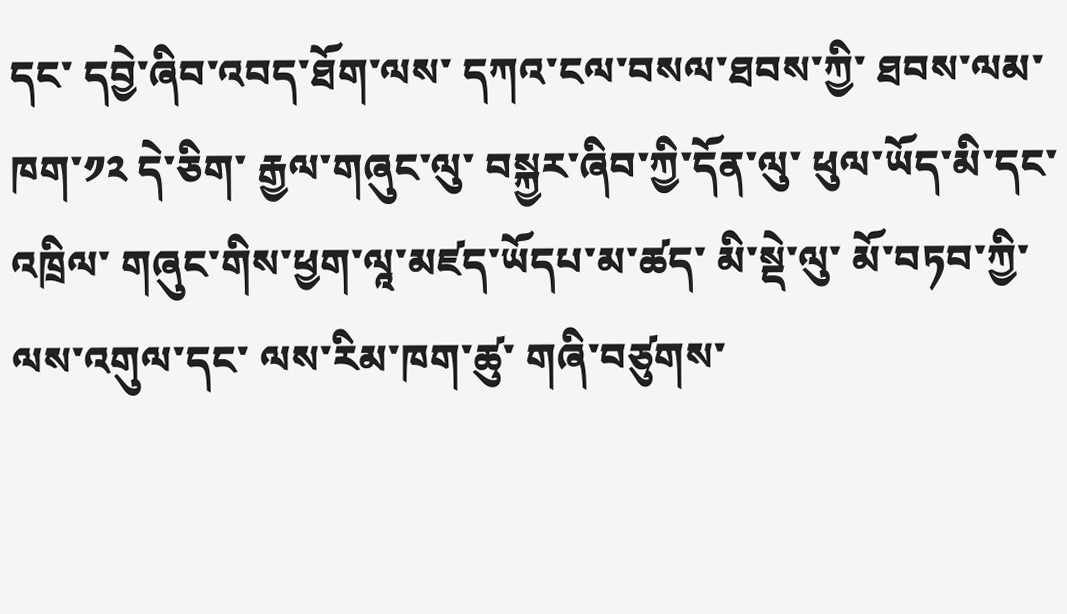དང་ དབྱེ་ཞིབ་འབད་ཐོག་ལས་ དཀའ་ངལ་བསལ་ཐབས་ཀྱི་ ཐབས་ལམ་ཁག་༡༢ དེ་ཅིག་ རྒྱལ་གཞུང་ལུ་ བསྐྱར་ཞིབ་ཀྱི་དོན་ལུ་ ཕུལ་ཡོད་མི་དང་འཁྲིལ་ གཞུང་གིས་ཕྱག་ལཱ་མཛད་ཡོདཔ་མ་ཚད་ མི་སྡེ་ལུ་ མོ་བཏབ་ཀྱི་ལས་འགུལ་དང་ ལས་རིམ་ཁག་ཚུ་ གཞི་བཙུགས་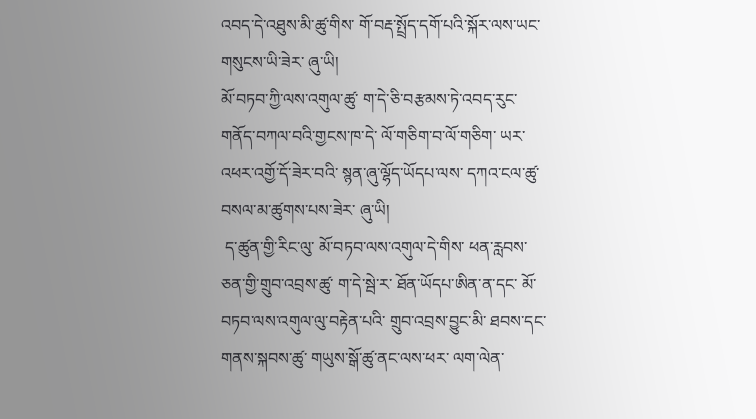འབད་དེ་འཐུས་མི་ཚུ་གིས་ གོ་བརྡ་སྤྲོད་དགོ་པའི་སྐོར་ལས་ཡང་གསུངས་ཡི་ཟེར་ ཞུ་ཡི།
མོ་བཏབ་ཀྱི་ལས་འགུལ་ཚུ་ ག་དེ་ཅི་བརྩམས་ཏེ་འབད་རུང་ གནོད་བཀལ་བའི་གྱངས་ཁ་དེ་ ལོ་གཅིག་བ་ལོ་གཅིག་ ཡར་འཕར་འགྱོ་དོ་ཟེར་བའི་ སྙན་ཞུ་ལྷོད་ཡོདཔ་ལས་ དཀའ་ངལ་ཚུ་བསལ་མ་ཚུགས་པས་ཟེར་ ཞུ་ཡི།
 ད་ཚུན་གྱི་རིང་ལུ་ མོ་བཏབ་ལས་འགུལ་དེ་གིས་ ཕན་རླབས་ཅན་གྱི་གྲུབ་འབྲས་ཚུ་ ག་དེ་སྦེ་ར་ ཐོན་ཡོདཔ་ཨིན་ན་དང་ མོ་བཏབ་ལས་འགུལ་ལུ་བརྟེན་པའི་ གྲུབ་འབྲས་བྱུང་མི་ ཐབས་དང་གནས་སྐབས་ཚུ་ གཡུས་སྒོ་ཚུ་ནང་ལས་ཕར་ ལག་ལེན་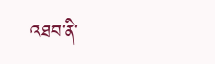འཐབ་ནི་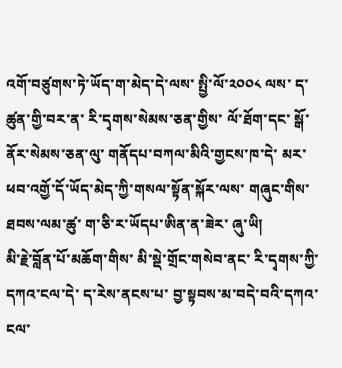འགོ་བཙུགས་ཏེ་ཡོད་ག་མེད་དེ་ལས་ སྤྱི་ལོ་༢༠༠༨ ལས་ ད་ཚུན་གྱི་བར་ན་ རི་དྭགས་སེམས་ཅན་གྱིས་ ལོ་ཐོག་དང་ སྒོ་ནོར་སེམས་ཅན་ལུ་ གནོདཔ་བཀལ་མིའི་གྱངས་ཁ་དེ་ མར་ཕབ་འགྱོ་དོ་ཡོད་མེད་ཀྱི་གསལ་སྟོན་སྐོར་ལས་ གཞུང་གིས་ ཐབས་ལམ་ཚུ་ ག་ཅི་ར་ཡོདཔ་ཨིན་ན་ཟེར་ ཞུ་ཡི།
མི་རྗེ་བློན་པོ་མཆོག་གིས་ མི་སྡེ་གྲོང་གསེབ་ནང་ རི་དྭགས་ཀྱི་དཀའ་ངལ་དེ་ ད་རེས་ནངས་པ་ བྱ་སྟབས་མ་བདེ་བའི་དཀའ་ངལ་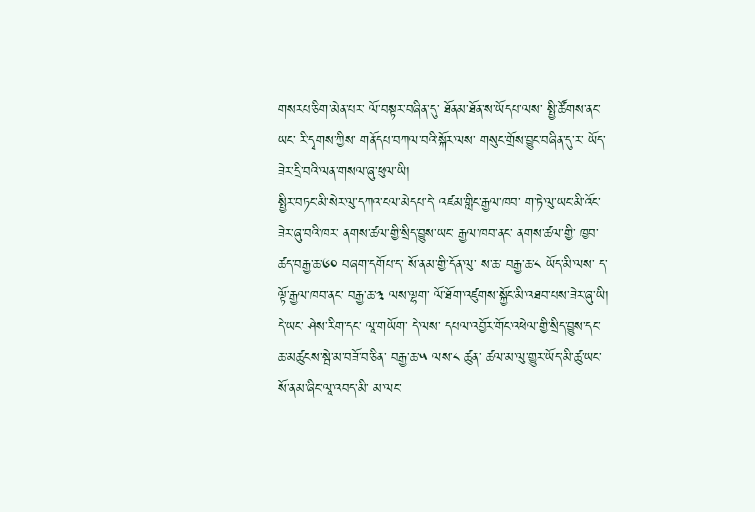གསརཔ་ཅིག་མེན་པར་ ལོ་བསྟར་བཞིན་དུ་ ཐོནམ་ཐོན་ས་ཡོདཔ་ལས་ སྤྱི་ཚོགས་ནང་ཡང་ རི་དྭགས་ཀྱིས་ གནོདཔ་བཀལ་བའི་སྐོར་ལས་ གསུང་གྲོས་བྱུང་བཞིན་དུ་ར་ ཡོད་ཟེར་དྲི་བའི་ལན་གསལ་ཞུ་ཕུལ་ཡི།
སྤྱིར་བཏང་མི་སེར་ལུ་དཀའ་ངལ་མེདཔ་དེ་ འཛམ་གླིང་རྒྱལ་ཁབ་ ག་ཏེ་ལུ་ཡང་མི་འོང་ཟེར་ཞུ་བའི་ཁར་ ནགས་ཚལ་གྱི་སྲིད་བྱུས་ཡང་ རྒྱལ་ཁབ་ནང་ ནགས་ཚལ་གྱི་ ཁྱབ་ཚད་བརྒྱ་ཆ་༦༠ བཞག་དགོཔ་ད་ སོ་ནམ་གྱི་དོན་ལུ་ ས་ཆ་ བརྒྱ་ཆ་༨ ཡོད་མི་ལས་ ད་ལྟོ་རྒྱལ་ཁབ་ནང་ བརྒྱ་ཆ་༣ ལས་ལྷག་ ལོ་ཐོག་འཛུགས་སྐྱོང་མི་འཐབ་པས་ཟེར་ཞུ་ཡི།
དེ་ཡང་ ཤེས་རིག་དང་ ལཱ་གཡོག་ དེ་ལས་ དཔལ་འབྱོར་གོང་འཕེལ་གྱི་སྲིད་བྱུས་དང་ ཆ་མཚུངས་སྦེ་མ་བཟོ་བ་ཅིན་ བརྒྱ་ཆ་༥ ལས་༨ ཚུན་ ཚལ་མ་ལུ་གྱུར་ཡོད་མི་ཚུ་ཡང་ སོ་ནམ་ཞིང་ལཱ་འབད་མི་ མ་ལང་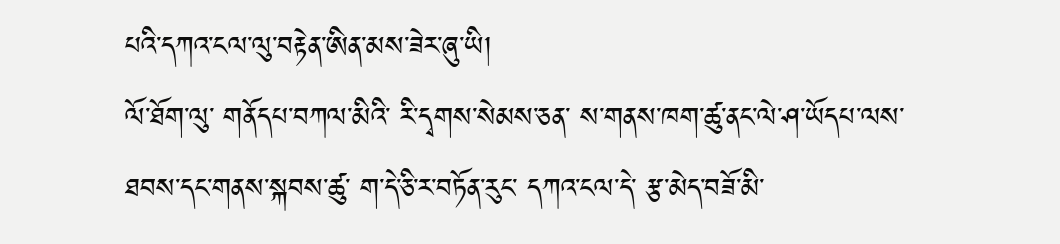པའི་དཀའ་ངལ་ལུ་བརྟེན་ཨིན་མས་ཟེར་ཞུ་ཡི།
ལོ་ཐོག་ལུ་ གནོདཔ་བཀལ་མིའི་ རི་དྭགས་སེམས་ཅན་ ས་གནས་ཁག་ཚུ་ནང་ལེ་ཤ་ཡོདཔ་ལས་ ཐབས་དང་གནས་སྐབས་ཚུ་ ག་དེ་ཅི་ར་བཏོན་རུང་ དཀའ་ངལ་དེ་ རྩ་མེད་བཟོ་མི་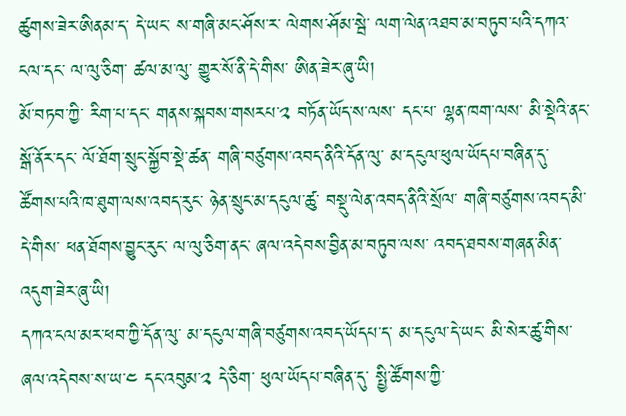ཚུགས་ཟེར་ཨིནམ་ད་ དེ་ཡང་ ས་གཞི་མང་ཤོས་ར་ ལེགས་ཤོམ་སྦེ་ ལག་ལེན་འཐབ་མ་བཏུབ་པའི་དཀའ་ངལ་དང་ ལ་ལུ་ཅིག་ ཚལ་མ་ལུ་ གྱུར་སོ་ནི་དེ་གིས་ ཨིན་ཟེར་ཞུ་ཡི།
མོ་བཏབ་ཀྱི་ རིག་པ་དང་ གནས་སྐབས་གསརཔ་༢ བཏོན་ཡོད་ས་ལས་ དང་པ་ ལྷན་ཁག་ལས་ མི་སྡེའི་ནང་ སྒོ་ནོར་དང་ ལོ་ཐོག་སྲུང་སྐྱོབ་སྡེ་ཚན་ གཞི་བཙུགས་འབད་ནིའི་དོན་ལུ་ མ་དངུལ་ཕུལ་ཡོདཔ་བཞིན་དུ་ ཚོགས་པའི་ཁ་ཐུག་ལས་འབད་རུང་ ཉེན་སྲུང་མ་དངུལ་ཚུ་ བསྡུ་ལེན་འབད་ནིའི་སྲོལ་ གཞི་བཙུགས་འབད་མི་དེ་གིས་ ཕན་ཐོགས་བྱུང་རུང་ ལ་ལུ་ཅིག་ནང་ ཞལ་འདེབས་བྱིན་མ་བཏུབ་ལས་ འབད་ཐབས་གཞན་མིན་འདུག་ཟེར་ཞུ་ཡི།
དཀའ་ངལ་མར་ཕབ་ཀྱི་དོན་ལུ་ མ་དངུལ་གཞི་བཙུགས་འབད་ཡོདཔ་ད་ མ་དངུལ་དེ་ཡང་ མི་སེར་ཚུ་གིས་ ཞལ་འདེབས་ས་ཡ་༤ དང་འབུམ་༢ དེ་ཅིག་ ཕུལ་ཡོདཔ་བཞིན་དུ་ སྤྱི་ཚོགས་ཀྱི་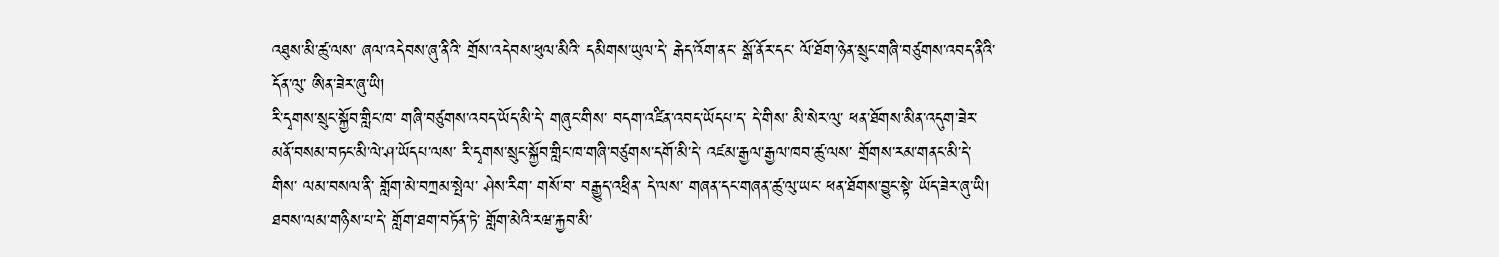འཐུས་མི་ཚུ་ལས་ ཞལ་འདེབས་ཞུ་ནིའི་ གྲོས་འདེབས་ཕུལ་མིའི་ དམིགས་ཡུལ་དེ་ རྒེད་འོག་ནང་ སྒོ་ནོར་དང་ ལོ་ཐོག་ཉེན་སྲུང་གཞི་བཙུགས་འབད་ནིའི་དོན་ལུ་ ཨིན་ཟེར་ཞུ་ཡི།
རི་དྭགས་སྲུང་སྐྱོབ་གླིང་ཁ་ གཞི་བཙུགས་འབད་ཡོད་མི་དེ་ གཞུང་གིས་ བདག་འཛིན་འབད་ཡོདཔ་ད་ དེ་གིས་ མི་སེར་ལུ་ ཕན་ཐོགས་མིན་འདུག་ཟེར་ མནོ་བསམ་བཏང་མི་ལེ་ཤ་ཡོདཔ་ལས་ རི་དྭགས་སྲུང་སྐྱོབ་གླིང་ཁ་གཞི་བཙུགས་དགོ་མི་དེ་ འཛམ་རྒྱལ་རྒྱལ་ཁབ་ཚུ་ལས་ གྲོགས་རམ་གནང་མི་དེ་གིས་ ལམ་བསལ་ནི་ གློག་མེ་བཀྲམ་སྤེལ་ ཤེས་རིག་ གསོ་བ་ བརྒྱུད་འཕྲིན་ དེ་ལས་ གཞན་དང་གཞན་ཚུ་ལུ་ཡང་ ཕན་ཐོགས་བྱུང་སྟེ་ ཡོད་ཟེར་ཞུ་ཡི།
ཐབས་ལམ་གཉིས་པ་དེ་ གློག་ཐག་བཏོན་ཏེ་ གློག་མེའི་རཝ་རྐྱབ་མི་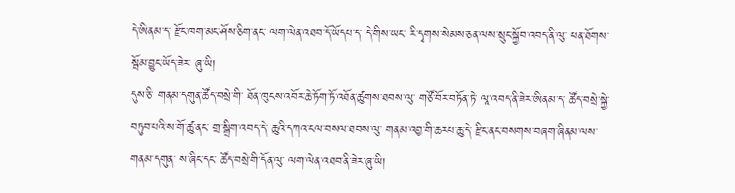དེ་ཨིནམ་ད་ རྫོང་ཁག་མང་ཤོས་ཅིག་ནང་ ལག་ལེན་འཐབ་དོ་ཡོདཔ་ད་ དེ་གིས་ཡང་ རི་དྭགས་སེམས་ཅན་ལས་སྲུང་སྐྱོབ་འབད་ནི་ལུ་ ཕན་ཐོགས་སྦོམ་བྱུང་ཡོད་ཟེར་ ཞུ་ཡི།
དུས་ཅི་ གནམ་དགུན་ཚོད་བསྲེ་གི་ ཐོན་ཁུངས་འབོར་ཆེ་ཏོག་ཏོ་འཐོན་ཚུགས་ཐབས་ལུ་ གཙོ་བོར་བཏོན་ཏེ་ ལཱ་འབད་ནི་ཟེར་ཨིནམ་ད་ ཚོད་བསྲེ་སྐྱེ་བཏུབ་པའི་ས་གོ་ཚུ་ནང་ གྲ་སྒྲིག་འབད་དེ་ ཆུའི་དཀའ་ངལ་བསལ་ཐབས་ལུ་ གནམ་འབྱ་གི་ཆརཔ་ཆུ་དེ་ རྫིང་ནང་བསགས་བཞག་ཞིནམ་ལས་ གནམ་དགུན་ ས་ཞིང་དང་ ཚོད་བསྲེ་གི་དོན་ལུ་ ལག་ལེན་འཐབ་ནི་ཟེར་ཞུ་ཡི།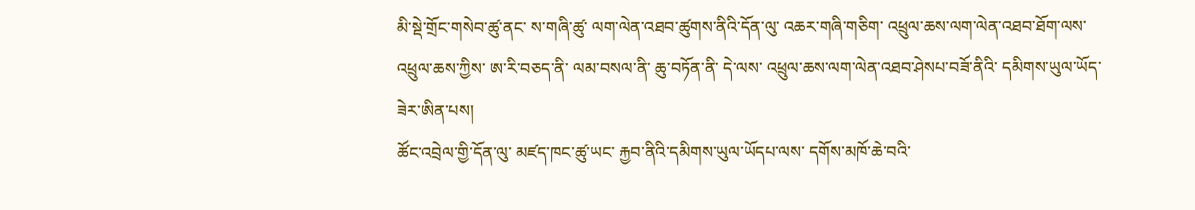མི་སྡེ་གྲོང་གསེབ་ཚུ་ནང་ ས་གཞི་ཚུ་ ལག་ལེན་འཐབ་ཚུགས་ནིའི་དོན་ལུ་ འཆར་གཞི་གཅིག་ འཕྲུལ་ཆས་ལག་ལེན་འཐབ་ཐོག་ལས་ འཕྲུལ་ཆས་ཀྱིས་ ཨ་རི་བཅད་ནི་ ལམ་བསལ་ནི་ ཆུ་བཏོན་ནི་ དེ་ལས་ འཕྲུལ་ཆས་ལག་ལེན་འཐབ་ཤེསཔ་བཟོ་ནིའི་ དམིགས་ཡུལ་ཡོད་ཟེར་ཨིན་པས།
ཚོང་འབྲེལ་གྱི་དོན་ལུ་ མཛད་ཁང་ཚུ་ཡང་ རྐྱབ་ནིའི་དམིགས་ཡུལ་ཡོདཔ་ལས་ དགོས་མཁོ་ཆེ་བའི་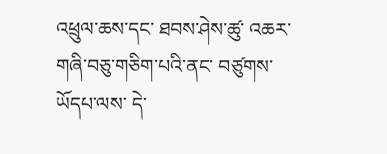འཕྲུལ་ཆས་དང་ ཐབས་ཤེས་ཚུ་ འཆར་གཞི་བཅུ་གཅིག་པའི་ནང་ བཙུགས་ཡོདཔ་ལས་ དེ་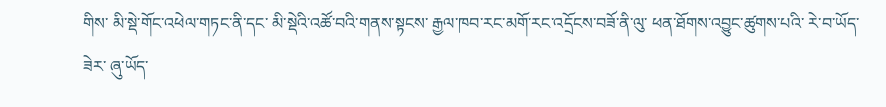གིས་ མི་སྡེ་གོང་འཕེལ་གཏང་ནི་དང་ མི་སྡེའི་འཚོ་བའི་གནས་སྟངས་ རྒྱལ་ཁབ་རང་མགོ་རང་འདྲོངས་བཟོ་ནི་ལུ་ ཕན་ཐོགས་འབྱུང་ཚུགས་པའི་ རེ་བ་ཡོད་ཟེར་ ཞུ་ཡོད་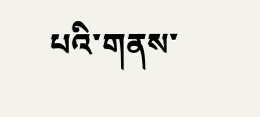པའི་གནས་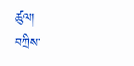ཚུལ།
བཀྲིས་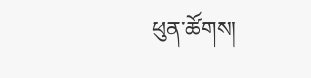ཕུན་ཚོགས།